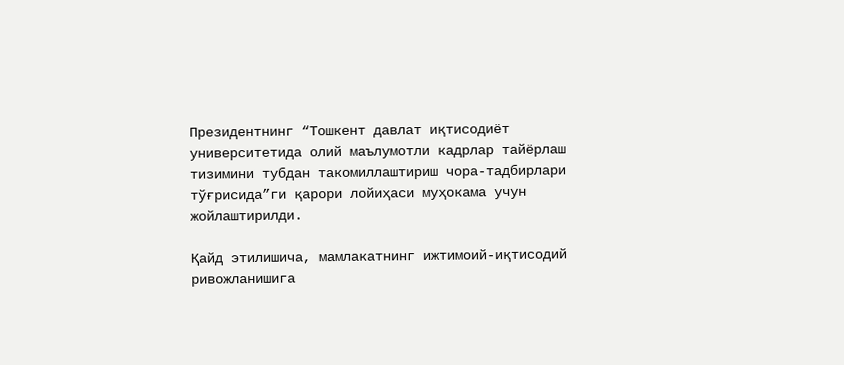Президентнинг “Тошкент давлат иқтисодиёт университетида олий маълумотли кадрлар тайёрлаш тизимини тубдан такомиллаштириш чора-тадбирлари тўғрисида”ги қарори лойиҳаси муҳокама учун жойлаштирилди.

Қайд этилишича, мамлакатнинг ижтимоий-иқтисодий ривожланишига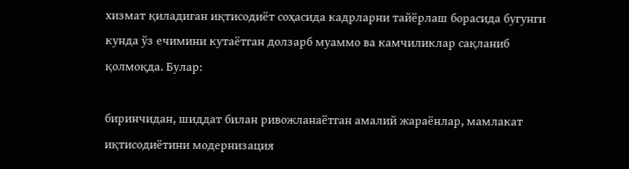хизмат қиладиган иқтисодиёт соҳасида кадрларни тайёрлаш борасида бугунги кунда ўз ечимини кутаётган долзарб муаммо ва камчиликлар сақланиб қолмоқда. Булар:

биринчидан, шиддат билан ривожланаётган амалий жараёнлар, мамлакат иқтисодиётини модернизация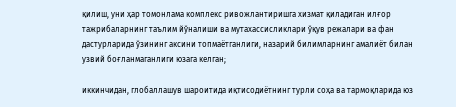қилиш, уни ҳар томонлама комплекс ривожлантиришга хизмат қиладиган илғор тажрибаларнинг таълим йўналиши ва мутахассисликлари ўқув режалари ва фан дастурларида ўзининг аксини топмаётганлиги, назарий билимларнинг амалиёт билан узвий боғланмаганлиги юзага келган;

иккинчидан, глобаллашув шароитида иқтисодиётнинг турли соҳа ва тармоқларида юз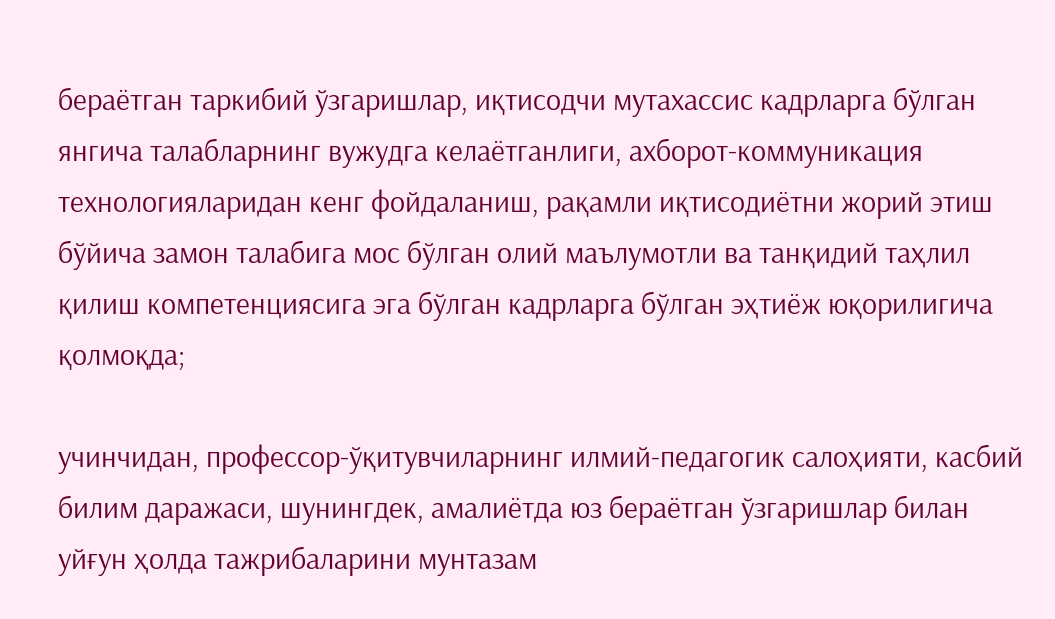бераётган таркибий ўзгаришлар, иқтисодчи мутахассис кадрларга бўлган янгича талабларнинг вужудга келаётганлиги, ахборот-коммуникация технологияларидан кенг фойдаланиш, рақамли иқтисодиётни жорий этиш бўйича замон талабига мос бўлган олий маълумотли ва танқидий таҳлил қилиш компетенциясига эга бўлган кадрларга бўлган эҳтиёж юқорилигича қолмоқда;

учинчидан, профессор-ўқитувчиларнинг илмий-педагогик салоҳияти, касбий билим даражаси, шунингдек, амалиётда юз бераётган ўзгаришлар билан уйғун ҳолда тажрибаларини мунтазам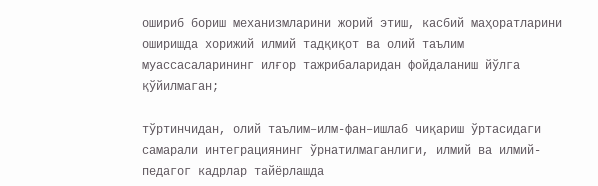ошириб бориш механизмларини жорий этиш, касбий маҳоратларини оширишда хорижий илмий тадқиқот ва олий таълим муассасаларининг илғор тажрибаларидан фойдаланиш йўлга қўйилмаган;

тўртинчидан, олий таълим–илм-фан–ишлаб чиқариш ўртасидаги самарали интеграциянинг ўрнатилмаганлиги, илмий ва илмий-педагог кадрлар тайёрлашда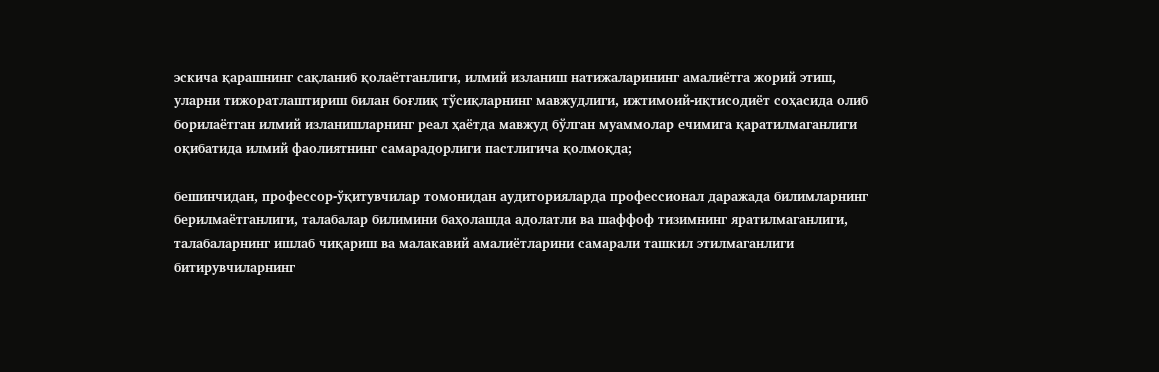эскича қарашнинг сақланиб қолаётганлиги, илмий изланиш натижаларининг амалиётга жорий этиш, уларни тижоратлаштириш билан боғлиқ тўсиқларнинг мавжудлиги, ижтимоий-иқтисодиёт соҳасида олиб борилаётган илмий изланишларнинг реал ҳаётда мавжуд бўлган муаммолар ечимига қаратилмаганлиги оқибатида илмий фаолиятнинг самарадорлиги пастлигича қолмоқда;

бешинчидан, профессор-ўқитувчилар томонидан аудиторияларда профессионал даражада билимларнинг берилмаётганлиги, талабалар билимини баҳолашда адолатли ва шаффоф тизимнинг яратилмаганлиги, талабаларнинг ишлаб чиқариш ва малакавий амалиётларини самарали ташкил этилмаганлиги битирувчиларнинг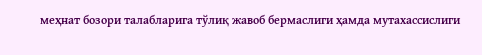меҳнат бозори талабларига тўлиқ жавоб бермаслиги ҳамда мутахассислиги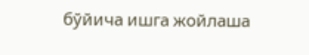бўйича ишга жойлаша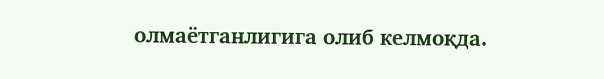олмаётганлигига олиб келмоқда.